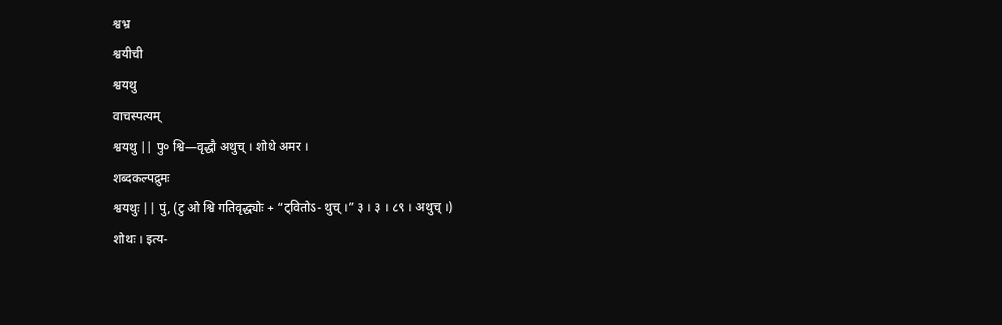श्वभ्र
श्वयीची
श्वयथु
वाचस्पत्यम्
श्वयथु || पु० श्वि—वृद्धौ अथुच् । शोथे अमर ।
शब्दकल्पद्रुमः
श्वयथुः || पुं, (टु ओ श्वि गतिवृद्ध्योः + “ट्वितोऽ- थुच् ।” ३ । ३ । ८९ । अथुच् ।)
शोथः । इत्य-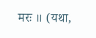मरः ॥ (यथा,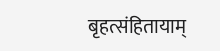बृहत्संहितायाम्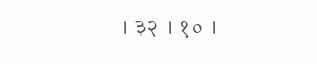। ३२ । १० ।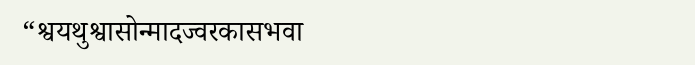“श्वयथुश्वासोन्मादज्वरकासभवा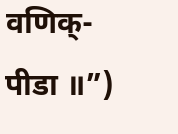वणिक्- पीडा ॥”)